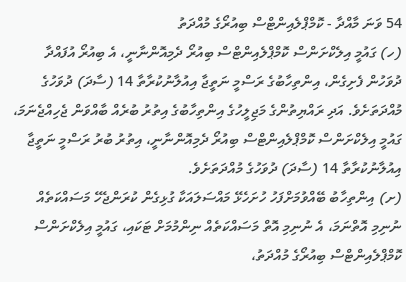54 ވަނަ މާއްދާ - ކޮމްޕްލެއިންޓްސް ބިއުރޯގެ މުއްދަތު
(ހ) ގައުމީ އިލެކްށަންސް ކޮމްޕްލެއިންޓްސް ބިއުރޯ ދެމިއޮންނާނީ، އެ ބިއުރޯ އުފައްދާ ދުވަހުން ފެށިގެން، އިންތިހާބުގެ ރަސްމީ ނަތީޖާ އިއުލާނުކުރާތާ 14 (ސާދަ) ދުވަހުގެ މުއްދަތަށެވެ. އަދި ރައްޔިތުންގެ މަޖިލީހުގެ އިންތިހާބުގެ އިތުރު ބުރެއް ބާއްވަން ޖެހިއްޖެނަމަ، ގައުމީ އިލެކްށަންސް ކޮމްޕްލެއިންޓްސް ބިއުރޯ ދެމިއޮންނާނީ، އިތުރު ބުރު ރަސްމީ ނަތީޖާ އިއުލާނުކުރާތާ 14 (ސާދަ) ދުވަހުގެ މުއްދަތަށެވެ.
(ށ) އިންތިހާބު ބޭއްވުމަށްފަހު ހުށަހެޅޭ މައްސަލައަކާ ގުޅިގެން ކުރަންޖެހޭ މަސައްކަތެއް ނުނިމި އޮތްނަމަ، އެ ނުނިމި އޮތް މަސައްކަތެއް ނިންމުމަށް ޓަކައި، ގައުމީ އިލެކްށަންސް ކޮމްޕްލެއިންޓްސް ބިއުރޯގެ މުއްދަތު،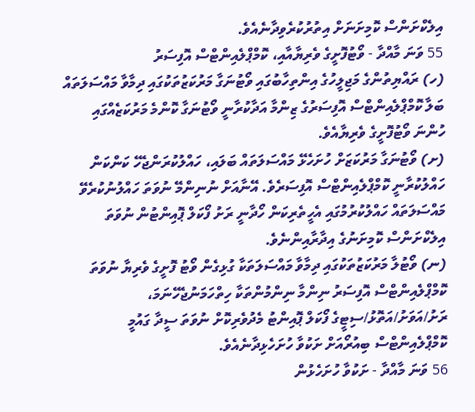އިލެކްށަންސް ކޮމިށަނަށް އިތުރުކުރެވިދާނެއެވެ.
55 ވަނަ މާއްދާ - ވޯޓުފޮށީގެ ވެރިޔާއާއި، ކޮމްޕްލެއިންޓްސް އޮފިސަރު
(ހ) ރައްޔިތުންގެ މަޖިލީހުގެ އިންތިހާބުގައި ވޯޓުނަގާ މަރުކަޒުތަކުގައި ދިމާވާ މައްސަލަތައް ބަލާ ކޮމްޕްލެއިންޓްސް އޮފިސަރުގެ ޒިންމާ އަދާކުރާނީ ވޯޓުނަގާ ކޮންމެ މަރުކަޒެއްގައި ހުންނަ ވޯޓުފޮށީގެ ވެރިޔާއެވެ.
(ށ) ވޯޓުނަގާ މަރުކަޒަށް ހުށަހެޅޭ މައްސަލަތައް ބަލައި، ހައްލުކުރަންޖެހޭ ކަންކަން ހައްލުކުރާނީ ކޮމްޕްލެއިންޓްސް އޮފިސަރެވެ. އޭނާއަށް ނުނިންމޭ ނުވަތަ ހައްލުނުކުރެވޭ މައްސަލަތައް ހައްލުކުރުމުގައި އެހީތެރިކަން ހޯދާނީ ރަށު ފޯކަލް ޕޮއިންޓުން ނުވަތަ އިލެކްށަންސް ކޮމިށަނުގެ އިދާރާއިންނެވެ.
(ނ) ވޯޓުލާ މަރުކަޒުތަކުގައި ދިމާވާ މައްސަލަތަކާ ގުޅިގެން ވޯޓު ފޮށީގެ ވެރިޔާ ނުވަތަ ކޮމްޕްލެއިންޓްސް އޮފިސަރު ނިންމާ ނިންމުންތަކާ ހިތްހަމަނުޖެހޭނަމަ، ރަށު/އަވަށު/އަތޮޅު/ސިޓީގެ ފޯކަލް ޕޮއިންޓު މެދުވެރިކޮށް ނުވަތަ ސީދާ ގައުމީ ކޮމްޕްލެއިންޓްސް ބިއުރޯއަށް ށަކުވާ ހުށަހެޅިދާނެއެވެ.
56 ވަނަ މާއްދާ - ށަކުވާ ހުށަހެޅުން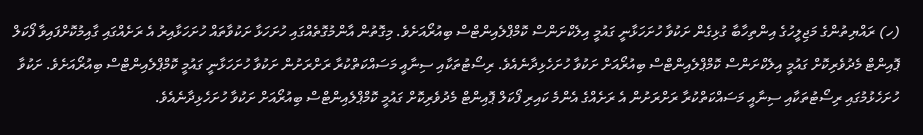(ހ) ރައްޔިތުންގެ މަޖިލީހުގެ އިންތިހާބާ ގުޅިގެން ށަކުވާ ހުށަހަޅާނީ ގައުމީ އިލެކްށަންސް ކޮމްޕްލެއިންޓްސް ބިއުރޯއަށެވެ. މިގޮތުން އާންމުގޮތެއްގައި ހުށަހަޅާ ށަކުވާތައް ހުށަހަޅާއިރު އެ ރަށެއްގައި ގާއިމުކޮށްފައިވާ ފޯކަލް ޕޮއިންޓް މެދުވެރިކޮށް ގައުމީ އިލެކްށަންސް ކޮމްޕްލެއިންޓްސް ބިއުރޯއަށް ށަކުވާ ހުށަހެޅިދާނެއެވެ. ރިސޯޓުތަކާއި ސިނާއީ މަސައްކަތްކުރާ ރަށްރަށުން ށަކުވާ ހުށަހަޅާނީ ގައުމީ ކޮމްޕްލެއިންޓްސް ބިއުރޯއަށެވެ. ށަކުވާ ހުށަހެޅުމުގައި ރިސޯޓުތަކާއި ސިނާއީ މަސައްކަތްކުރާ ރަށްރަށުން އެ ރަށެއްގެ އެންމެ ކައިރި ފޯކަލް ޕޮއިންޓް މެދުވެރިކޮށް ގައުމީ ކޮމްޕްލެއިންޓްސް ބިއުރޯއަށް ށަކުވާ ހުށަހެޅިދާނެއެވެ.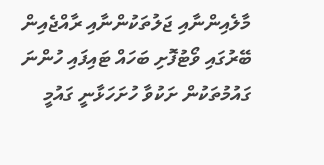މާލެއިންނާއި ޖަލުތަކުންނާއި ރާއްޖެއިން ބޭރުގައި ވޯޓުފޮށި ބަހައް ޓައިފައި ހުންނަ ގައުމުތަކުން ށަކުވާ ހުށަހަޅާނީ ގައުމީ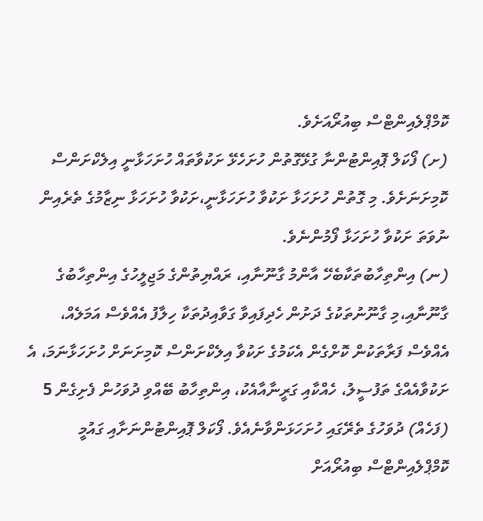ކޮމްޕްލެއިންޓްސް ބިއުރޯއަށެވެ.
(ށ) ފޯކަލް ޕޮއިންޓުންނާ ގުޅޭގޮތުން ހުށަހެޅޭ ށަކުވާތައް ހުށަހަޅާނީ އިލެކްށަންސް ކޮމިށަނަށެވެ. މި ގޮތުން ހުށަހަޅާ ށަކުވާ ހުށަހަޅާނީ،ށަކުވާ ހުށަހަޅާ ނިޒާމުގެ ތެރެއިން ނުވަތަ ށަކުވާ ހުށަހަޅާ ފޯމުންނެވެ.
(ނ) އިންތިހާބުތަކާބެހޭ އާންމު ގާނޫނާއި، ރައްޔިތުންގެ މަޖިލީހުގެ އިންތިހާބުގެ ގާނޫނާއި،މި ގާނޫނުތަކުގެ ދަށުން ހެދިފައިވާ ގަވާއިދުތަކާ ހިލާފު އެއްވެސް އަމަލެއް، އެއްވެސް ފަރާތަކުން ކޮށްގެން އެކަމުގެ ށަކުވާ އިލެކްށަންސް ކޮމިށަނަށް ހުށަހަޅާނަމަ، އެ ށަކުވާއެއްގެ ތަފުސީލު، ހެއްކާއި ގަރީނާއާއެކު، އިންތިހާބު ބޭއްވި ދުވަހުން ފެށިގެން 5 (ފަހެއް) ދުވަހުގެ ތެރޭގައި ހުށަހަޅަންވާނެއެވެ. ފޯކަލް ޕޮއިންޓުންނަށާއި ގައުމީ ކޮމްޕްލެއިންޓްސް ބިއުރޯއަށް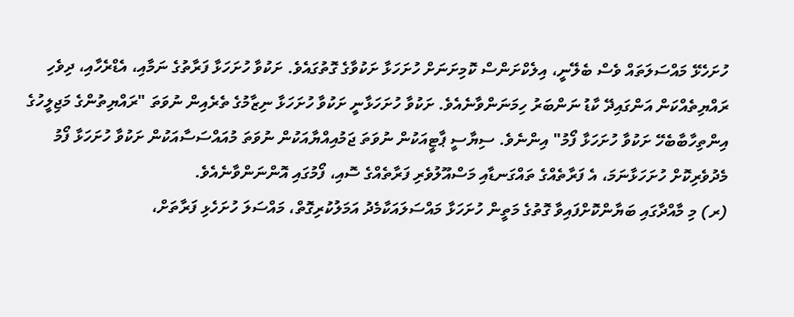ހުށަހެޅޭ މައްސަލަތައް ވެސް ބެލޭނީ، އިލެކްށަންސް ކޮމިށަނަށް ހުށަހަޅާ ށަކުވާގެ ގޮތުގައެވެ. ށަކުވާ ހުށަހަޅާ ފަރާތުގެ ނަމާއި، އެޑްރެހާއި، ދިވެހި ރައްޔިތެއްކަން އަންގައިދޭ ކާޑު ނަންބަރު ހިމަނަންވާނެއެވެ. ށަކުވާ ހުށަހަޅާނީ ށަކުވާ ހުށަހަޅާ ނިޒާމުގެ ތެރެއިން ނުވަތަ "ރައްޔިތުންގެ މަޖިލީހުގެ އިންތިހާބާބެހޭ ށަކުވާ ހުށަހަޅާ ފޯމު" އިންނެވެ. ސިޔާސީ ޕާޓީއަކުން ނުވަތަ ޖަމުއިއްޔާއަކުން ނުވަތަ މުއައްސަސާއަކުން ށަކުވާ ހުށަހަޅާ ފޯމު މެދުވެރިކޮށް ހުށަހަޅާނަމަ، އެ ފަރާތެއްގެ ތައްގަނޑާއި މަސްއޫލުވެރި ފަރާތެއްގެ ސޮއި، ފޯމުގައި އޮންނަންވާނެއެވެ.
(ރ) މި މާއްދާގައި ބަޔާންކޮށްފައިވާ ގޮތުގެ މަތީން ހުށަހަޅާ މައްސަލައަކާމެދު އަމަލުކުރިގޮތް، މައްސަލަ ހުށަހެޅި ފަރާތަށް،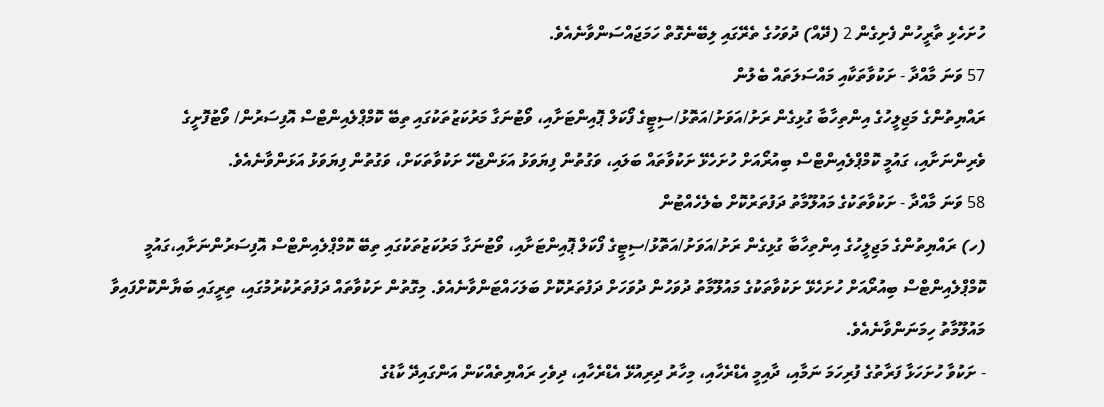ހުށަހެޅި ތާރީހުން ފެށިގެން 2 (ދޭއް) ދުވަހުގެ ތެރޭގައި ލިބޭނެގޮތް ހަމަޖައްސަންވާނެއެވެ.
57 ވަނަ މާއްދާ - ށަކުވާތަކާއި މައްސަލަތައް ބެލުން
ރައްޔިތުންގެ މަޖިލީހުގެ އިންތިހާބާ ގުޅިގެން ރަށު/އަވަށު/އަތޮޅު/ސިޓީގެ ފޯކަލް ޕޮއިންޓަށާއި، ވޯޓުނަގާ މަރުކަޒުތަކުގައި ތިބޭ ކޮމްޕްލެއިންޓްސް އޮފިސަރުން/ ވޯޓުފޮށީގެ ވެރިންނަށާއި، ގައުމީ ކޮމްޕްލެއިންޓްސް ބިއުރޯއަށް ހުށަހެޅޭ ށަކުވާތައް ބަލައި، ވަގުތުން ފިޔަވަޅު އަޅަންޖެހޭ ށަކުވާތަކަށް، ވަގުތުން ފިޔަވަޅު އަޅަންވާނެއެވެ.
58 ވަނަ މާއްދާ - ށަކުވާތަކުގެ މައުލޫމާތު ދަފުތަރުކޮށް ބެލެހެއްޓުން
(ހ) ރައްޔިތުންގެ މަޖިލީހުގެ އިންތިހާބާ ގުޅިގެން ރަށު/އަވަށު/އަތޮޅު/ސިޓީގެ ފޯކަލް ޕޮއިންޓަށާއި، ވޯޓުނަގާ މަރުކަޒުތަކުގައި ތިބޭ ކޮމްޕްލެއިންޓްސް އޮފިސަރުންނަށާއި،ގައުމީ ކޮމްޕްލެއިންޓްސް ބިއުރޯއަށް ހުށަހެޅޭ ށަކުވާތަކުގެ މައުލޫމާތު ދުވަހުން ދުވަހަށް ދަފުތަރުކޮށް ބަލަހައްޓަންވާނެއެވެ. މިގޮތުން ށަކުވާތައް ދަފުތަރުކުރުމުގައި، ތިރީގައި ބަޔާންކޮށްފައިވާ މައުލޫމާތު ހިމަނަންވާނެއެވެ.
- ށަކުވާ ހުށަހަޅާ ފަރާތުގެ ފުރިހަމަ ނަމާއި، ދާއިމީ އެޑްރެހާއި، މިހާރު ދިރިއުޅޭ އެޑްރެހާއި، ދިވެހި ރައްޔިތެއްކަން އަންގައިދޭ ކާޑުގެ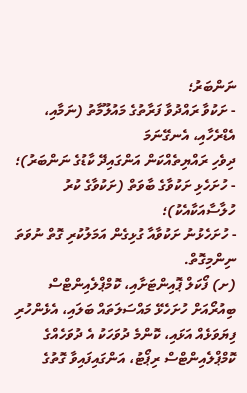ނަންބަރު؛
- ށަކުވާ ރައްދުވާ ފަރާތުގެ މައުލޫމާތު (ނަމާއި، އެޑްރެހާއި، އެނގޭނަމަ
ދިވެހި ރައްޔިތެއްކަން އަންގައިދޭ ކާޑުގެ ނަންބަރު)؛ - ހުށަހެޅި ށަކުވާގެ ބާވަތް (ށަކުވާގެ ކުރު ހުލާސާއަކާއެކު)؛
- ހުށަހެޅުނު ށަކުވާއާ ގުޅިގެން އަމަލުކުރި ގޮތް ނުވަތަ ނިންމިގޮތް.
(ށ) ފޯކަލް ޕޮއިންޓަށާއި، ކޮމްޕްލެއިންޓްސް ބިއުރޯއަށް ހުށަހެޅޭ މައްސަލަތައް ބަލައި، އެޅެންހުރި ފިޔަވަޅެއް އަޅައި، ކޮންމެ ދުވަހަކު އެ ދުވަހެއްގެ ކޮމްޕްލެއިންޓްސް ރިޕޯޓު، އަންގައިފައިވާ ގޮތުގެ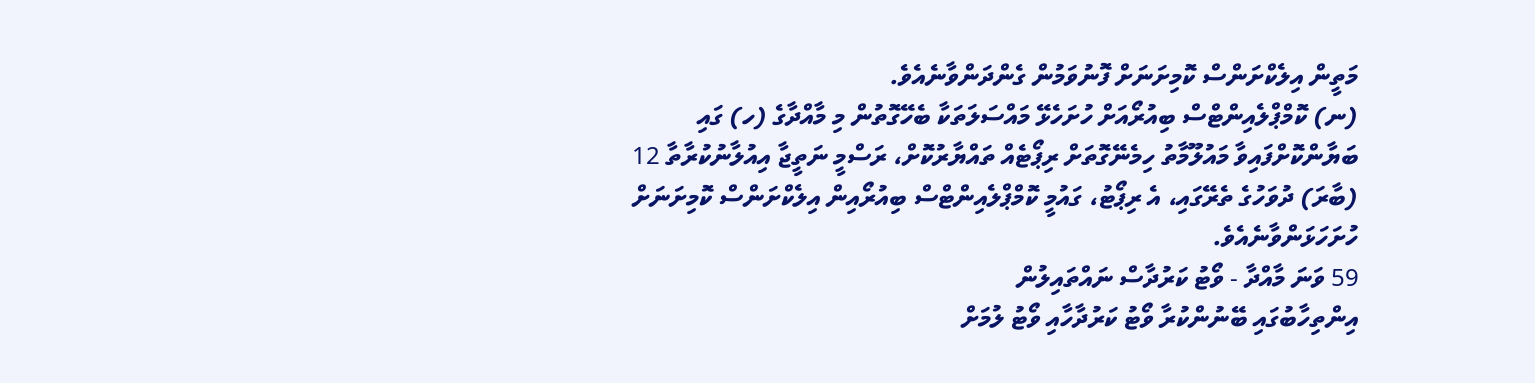މަތީން އިލެކްށަންސް ކޮމިށަނަށް ފޮނުވަމުން ގެންދަންވާނެއެވެ.
(ނ) ކޮމްޕްލެއިންޓްސް ބިއުރޯއަށް ހުށަހެޅޭ މައްސަލަތަކާ ބެހޭގޮތުން މި މާއްދާގެ (ހ) ގައި ބަޔާންކޮށްފައިވާ މައުލޫމާތު ހިމެނޭގޮތަށް ރިޕޯޓެއް ތައްޔާރުކޮށް، ރަސްމީ ނަތީޖާ އިއުލާނުކުރާތާ 12 (ބާރަ) ދުވަހުގެ ތެރޭގައި، އެ ރިޕޯޓު، ގައުމީ ކޮމްޕްލެއިންޓްސް ބިއުރޯއިން އިލެކްށަންސް ކޮމިށަނަށް ހުށަހަޅަންވާނެއެވެ.
59 ވަނަ މާއްދާ - ވޯޓު ކަރުދާސް ނައްތައިލުން
އިންތިހާބުގައި ބޭނުންކުރާ ވޯޓު ކަރުދާހާއި ވޯޓު ލުމަށް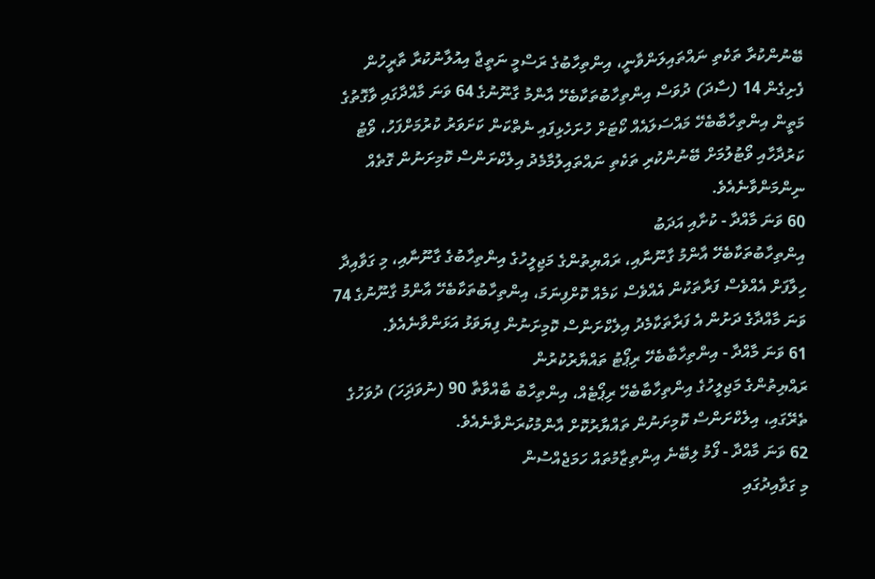ބޭނުންކުރާ ތަކެތި ނައްތައިލަންވާނީ، އިންތިހާބުގެ ރަސްމީ ނަތީޖާ އިއުލާނުކުރާ ތާރީހުން ފެށިގެން 14 (ސާދަ) ދުވަސް އިންތިހާބުތަކާބެހޭ އާންމު ގާނޫނުގެ 64 ވަނަ މާއްދާގައި ވާގޮތުގެ މަތީން އިންތިހާބާބެހޭ މައްސަލައެއް ކޯޓަށް ހުށަހެޅިފައި ނެތްކަން ކަށަވަރު ކުރުމަށްފަހު، ވޯޓު ކަރުދާހާއި ވޯޓުލުމަށް ބޭނުންކުރި ތަކެތި ނައްތައިލުމާމެދު އިލެކްށަންސް ކޮމިށަނުން ގޮތެއް ނިންމަންވާނެއެވެ.
60 ވަނަ މާއްދާ - ކުށާއި އަދަބު
އިންތިހާބުތަކާބެހޭ އާންމު ގާނޫނާއި، ރައްޔިތުންގެ މަޖިލީހުގެ އިންތިހާބުގެ ގާނޫނާއި، މި ގަވާއިދާ ހިލާފަށް އެއްވެސް ފަރާތަކުން އެއްވެސް ކަމެއް ކޮށްފިނަމަ، އިންތިހާބުތަކާބެހޭ އާންމު ގާނޫނުގެ 74 ވަނަ މާއްދާގެ ދަށުން އެ ފަރާތަކާމެދު އިލެކްށަންސް ކޮމިށަނުން ފިޔަވަޅު އަޅަންވާނެއެވެ.
61 ވަނަ މާއްދާ - އިންތިހާބާބެހޭ ރިޕޯޓު ތައްޔާރުކުރުން
ރައްޔިތުންގެ މަޖިލީހުގެ އިންތިހާބާބެހޭ ރިޕޯޓެއް، އިންތިހާބު ބާއްވާތާ 90 (ނުވަދިަހަ) ދުވަހުގެ ތެރޭގައި، އިލެކްށަންސް ކޮމިށަނުން ތައްޔާރުކޮށް އާންމުކުރަންވާނެއެވެ.
62 ވަނަ މާއްދާ - ފޯމު ލިބޭނެ އިންތިޒާމުތައް ހަމަޖެއްސުން
މި ގަވާއިދުގައި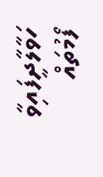ހަވާލާދީފައިވާ ފޯމުތައް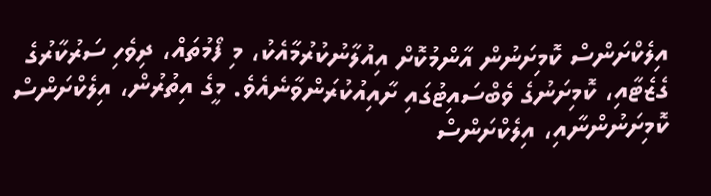އިލެކްށަންސް ކޮމިށަނުން އާންމުކޮށް އިއުލާނުކުރުމާއެކު، މި ފޯމުތައް، ދިވެހި ސަރުކާރުގެ ގެޒެޓާއި، ކޮމިށަނުގެ ވެބްސައިޓުގައި ށާއިއުކުރަންވާނެއެވެ. މީގެ އިތުރުން، އިލެކްށަންސް ކޮމިށަނުންނާއި، އިލެކްށަންސް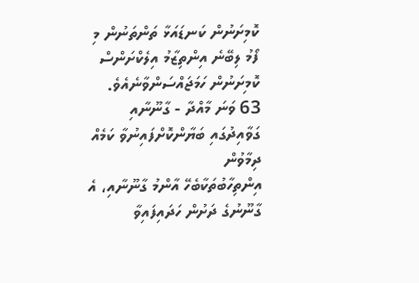ކޮމިށަނުން ކަނޑައަޅާ ތަންތަނުން މި ފޯމު ލިބޭނެ އިންތިޒާމު އިލެކްށަންސް ކޮމިށަނުން ހަމަޖައްސަންވާނެއެވެ.
63 ވަނަ މާއްދާ - ގާނޫނާއި ގަވާއިދުގައި ބަޔާންކޮށްފައިނުވާ ކަމެއް ދިމާވުން
އިންތިހާބުތަކާބެހޭ އާންމު ގާނޫނާއި، އެ ގާނޫނުގެ ދަށުން ހަދައިފައިވާ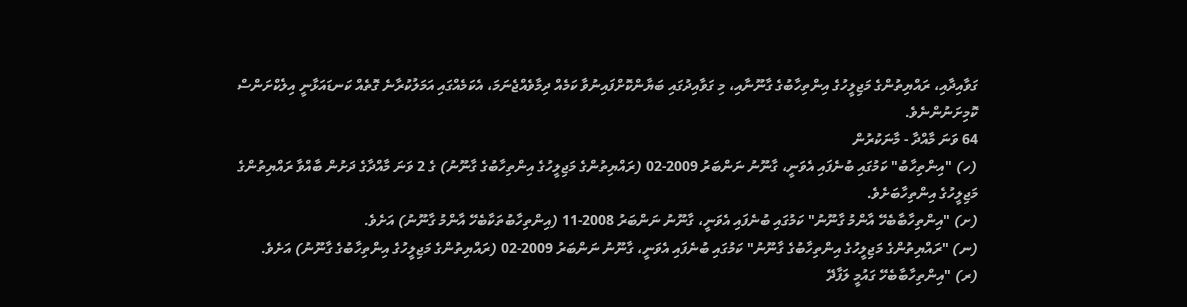ގަވާއިދާއި، ރައްޔިތުންގެ މަޖިލީހުގެ އިންތިހާބުގެ ގާނޫނާއި، މި ގަވާއިދުގައި ބަޔާންކޮށްފައިނުވާ ކަމެއް ދިމާވެއްޖެނަމަ، އެކަމެއްގައި އަމަލުކުރާނެ ގޮތެއް ކަނޑައަޅާނީ އިލެކްށަންސް ކޮމިށަނުންނެވެ.
64 ވަނަ މާއްދާ - މާނަކުރުން
(ހ) "އިންތިހާބު" ކަމުގައި ބުނެފައި އެވަނީ، ގާނޫނު ނަންބަރު 2009-02 (ރައްޔިތުންގެ މަޖިލީހުގެ އިންތިހާބުގެ ގާނޫނު) ގެ 2 ވަނަ މާއްދާގެ ދަށުން ބާއްވާ ރައްޔިތުންގެ މަޖިލީހުގެ އިންތިހާބަށެވެ.
(ށ) "އިންތިހާބާބެހޭ އާންމު ގާނޫނު" ކަމުގައި ބުނެފައި އެވަނީ، ގާނޫނު ނަންބަރު 2008-11 (އިންތިހާބުތަކާބެހޭ އާންމު ގާނޫނު) އަށެވެ.
(ނ) "ރައްޔިތުންގެ މަޖިލީހުގެ އިންތިހާބުގެ ގާނޫނު" ކަމުގައި ބުނެފައި އެވަނީ، ގާނޫނު ނަންބަރު 2009-02 (ރައްޔިތުންގެ މަޖިލީހުގެ އިންތިހާބުގެ ގާނޫނު) އަށެވެ.
(ރ) "އިންތިހާބާބެހޭ ގައުމީ ލަފާދޭ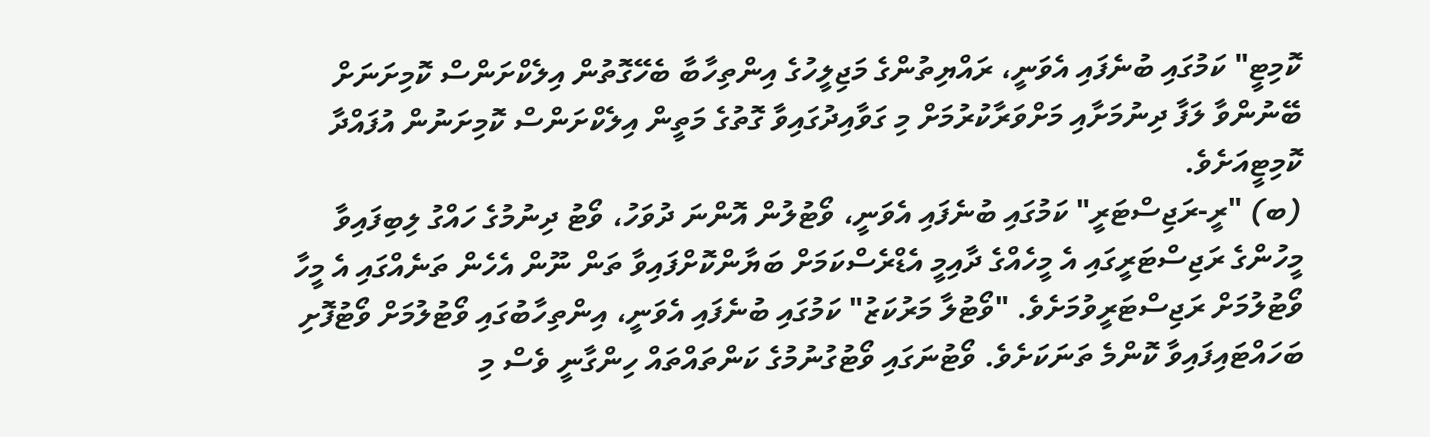ކޮމިޓީ" ކަމުގައި ބުނެފައި އެވަނީ، ރައްޔިތުންގެ މަޖިލީހުގެ އިންތިހާބާ ބެހޭގޮތުން އިލެކްށަންސް ކޮމިށަނަށް ބޭނުންވާ ލަފާ ދިނުމަށާއި މަށްވަރާކުރުމަށް މި ގަވާއިދުގައިވާ ގޮތުގެ މަތީން އިލެކްށަންސް ކޮމިށަނުން އުފައްދާ ކޮމިޓީއަށެވެ.
(ބ) "ރީ-ރަޖިސްޓަރީ" ކަމުގައި ބުނެފައި އެވަނީ، ވޯޓުލުން އޮންނަ ދުވަހު، ވޯޓު ދިނުމުގެ ހައްގު ލިބިފައިވާ މީހުންގެ ރަޖިސްޓަރީގައި އެ މީހެއްގެ ދާއިމީ އެޑްރެސްކަމަށް ބަޔާންކޮށްފައިވާ ތަން ނޫން އެހެން ތަނެއްގައި އެ މީހާ ވޯޓުލުމަށް ރަޖިސްޓަރީވުމަށެވެ. "ވޯޓުލާ މަރުކަޒު" ކަމުގައި ބުނެފައި އެވަނީ، އިންތިހާބުގައި ވޯޓުލުމަށް ވޯޓުފޮށި ބަހައްޓައިފައިވާ ކޮންމެ ތަނަކަށެވެ. ވޯޓުނަގައި ވޯޓުގުނުމުގެ ކަންތައްތައް ހިންގާނީ ވެސް މި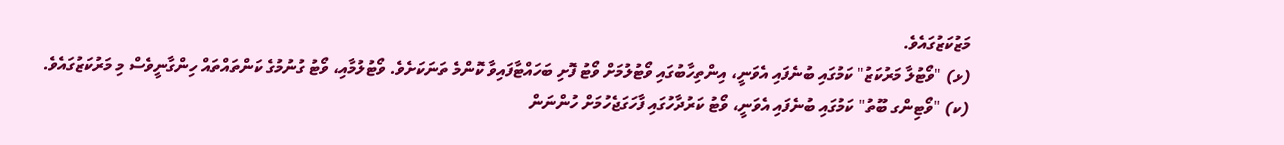މަޒުކަޒުގައެވެ.
(ޅ) "ވޯޓުލާ މަރުކަޒު" ކަމުގައި ބުނެފައި އެވަނީ، އިންތިހާބުގައި ވޯޓުލުމަށް ވޯޓު ފޮށި ބަހައްޓާފައިވާ ކޮންމެ ތަނަކަށެވެ. ވޯޓުލުމާއި، ވޯޓު ގުނުމުގެ ކަންތައްތައް ހިންގާނީވެސް މި މަރުކަޒުގައެވެ.
(ކ) "ވޯޓިންގ ބޫތު" ކަމުގައި ބުނެފައި އެވަނީ، ވޯޓު ކަރުދާހުގައި ފާހަގަޖެހުމަށް ހުންނަން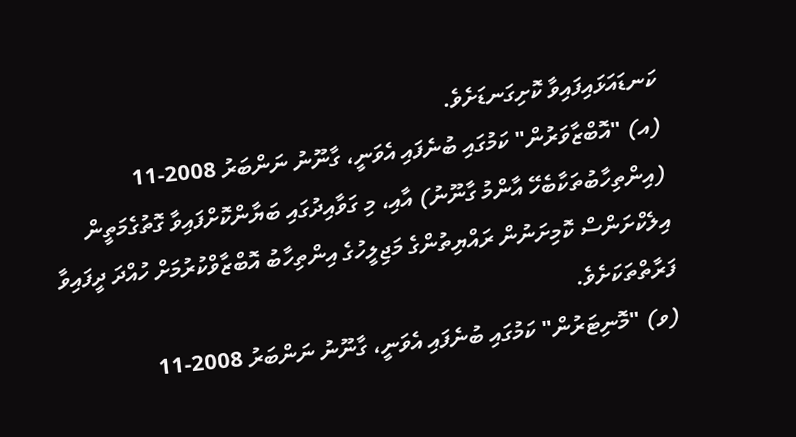ކަނޑައަޅައިފައިވާ ކޮށިގަނޑަށެވެ.
(އ) "އޮބްޒާވަރުން" ކަމުގައި ބުނެފައި އެވަނީ، ގާނޫނު ނަންބަރު 2008-11 (އިންތިހާބުތަކާބެހޭ އާންމު ގާނޫނު) އާއި، މި ގަވާއިދުގައި ބަޔާންކޮށްފައިވާ ގޮތުގެމަތީން އިލެކްށަންސް ކޮމިށަނުން ރައްޔިތުންގެ މަޖިލީހުގެ އިންތިހާބު އޮބްޒާވްކުރުމަށް ހުއްދަ ދީފައިވާ ފަރާތްތަކަށެވެ.
(ވ) "މޮނިޓަރުން" ކަމުގައި ބުނެފައި އެވަނީ، ގާނޫނު ނަންބަރު 2008-11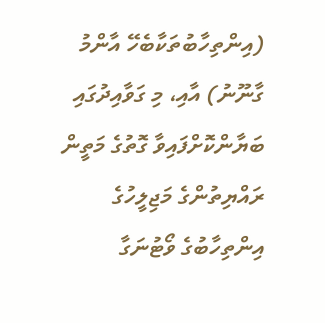(އިންތިހާބުތަކާބެހޭ އާންމު ގާނޫނު) އާއި، މި ގަވާއިދުގައި ބަޔާންކޮށްފައިވާ ގޮތުގެ މަތީން ރައްޔިތުންގެ މަޖިލީހުގެ އިންތިހާބުގެ ވޯޓުނަގާ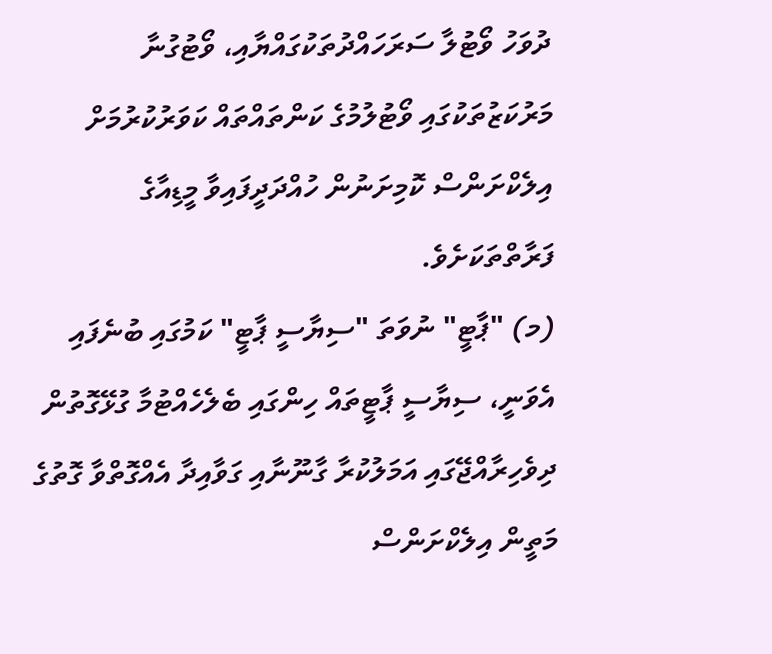ދުވަހު ވޯޓުލާ ސަރަހައްދުތަކުގައްޔާއި، ވޯޓުގުނާ މަރުކަޒުތަކުގައި ވޯޓުލުމުގެ ކަންތައްތައް ކަވަރުކުރުމަށް އިލެކްށަންސް ކޮމިށަނުން ހުއްދަދީފައިވާ މީޑިއާގެ ފަރާތްތަކަށެވެ.
(މ) "ޕާޓީ" ނުވަތަ "ސިޔާސީ ޕާޓީ" ކަމުގައި ބުނެފައި އެވަނީ، ސިޔާސީ ޕާޓީތައް ހިންގައި ބެލެހެއްޓުމާ ގުޅޭގޮތުން ދިވެހިރާއްޖޭގައި އަމަލުކުރާ ގާނޫނާއި ގަވާއިދާ އެއްގޮތްވާ ގޮތުގެ މަތީން އިލެކްށަންސް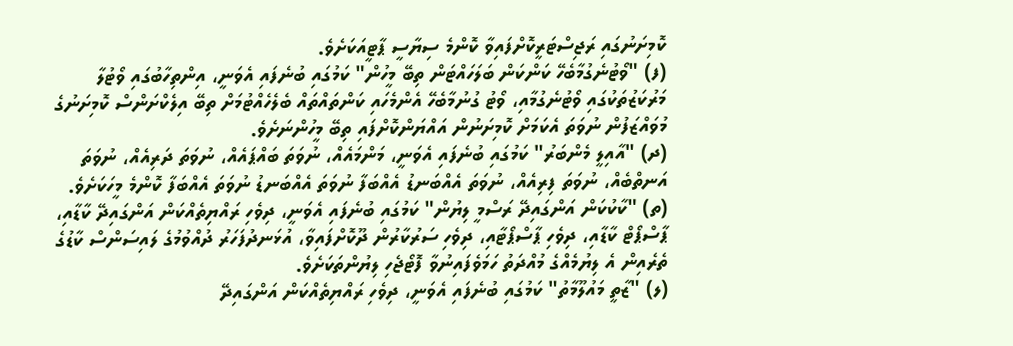ކޮމިށަނުގައި ރަޖިސްޓަރީކޮށްފައިވާ ކޮންމެ ސިޔާސީ ޕާޓީއަކަށެވެ.
(ފ) "ވޯޓުނެގުމާބެހޭ ކަންކަން ބަލަހައްޓަން ތިބޭ މީހުން" ކަމުގައި ބުނެފައި އެވަނީ، އިންތިހާބުގައި ވޯޓުލާ މަރުކަޒުތަކުގައި ވޯޓުނެގުމާއި، ވޯޓު ގުނުމާބެހޭ އެންމެހައި ކަންތައްތައް ބެލެހެއްޓުމަށް ތިބޭ އިލެކްށަންސް ކޮމިށަނުގެ މުވައްޒަފުން ނުވަތަ އެކަމަށް ކޮމިށަނުން އައްޔަންކޮށްފައި ތިބޭ މީހުންނަށެވެ.
(ދ) "އާއިލީ މެންބަރު" ކަމުގައި ބުނެފައި އެވަނީ، މަންމައެއް، ނުވަތަ ބައްޕައެއް، ނުވަތަ ދަރިއެއް، ނުވަތަ އަނތްބެއް، ނުވަތަ ފިރިއެއް، ނުވަތަ އެއްބަނޑު އެއްބަފާ ނުވަތަ އެއްބަނޑު ނުވަތަ އެއްބަފާ ކޮންމެ މީހަކަށެވެ.
(ތ) "ކާކުކަން އަންގައިދޭ ރަސްމީ ލިޔުން" ކަމުގައި ބުނެފައި އެވަނީ، ދިވެހި ރައްޔިތެއްކަން އަންގައިދޭ ކާޑާއި، ޕާސްޕޯޓް ކާޑާއި، ދިވެހި ޕާސްޕޯޓާއި، ދިވެހި ސަރުކާރުން ދޫކޮށްފައިވާ، އުޅަނދުފަހަރު ދުއްވުމުގެ ލައިސަންސް ކާޑުގެ ތެރެއިން އެ ލިޔުމެއްގެ މުއްދަތު ހަމަވެފައިނުވާ ފޮޓޯޖެހި ލިޔުންތަކަށެވެ.
(ލ) "ޒާތީ މައުލޫމާތު" ކަމުގައި ބުނެފައި އެވަނީ، ދިވެހި ރައްޔިތެއްކަން އަންގައިދޭ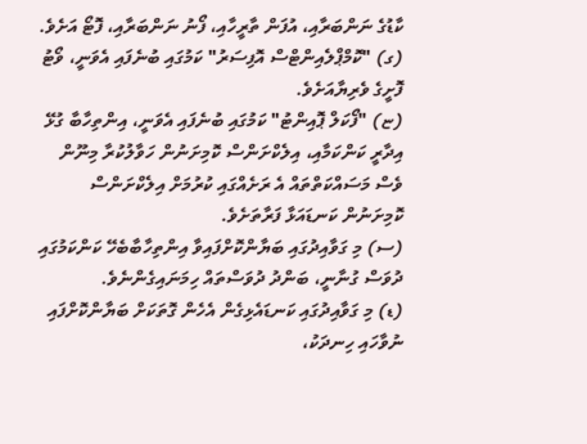ކާޑުގެ ނަންބަރާއި، އުފަން ތާރީހާއި، ފޯނު ނަންބަރާއި، ފޮޓޯ އަށެވެ.
(ގ) "ކޮމްޕްލެއިންޓްސް އޮފިސަރު" ކަމުގައި ބުނެފައި އެވަނީ، ވޯޓު ފޮށީގެ ވެރިޔާއަށެވެ.
(ޏ) "ފޯކަލް ޕޮއިންޓު" ކަމުގައި ބުނެފައި އެވަނީ، އިންތިހާބާ ގުޅޭ އިދާރީ ކަންކަމާއި، އިލެކްށަންސް ކޮމިށަނުން ހަވާލުކުރާ މިނޫން ވެސް މަސައްކަތްތައް އެ ރަށެއްގައި ކުރުމަށް އިލެކްށަންސް ކޮމިށަނުން ކަނޑައަޅާ ފަރާތަށެވެ.
(ސ) މި ގަވާއިދުގައި ބަޔާންކޮށްފައިވާ އިންތިހާބާބެހޭ ކަންކަމުގައި ދުވަސް ގުނާނީ، ބަންދު ދުވަސްތައް ހިމަނައިގެންނެވެ.
(ޑ) މި ގަވާއިދުގައި ކަނޑައެޅިގެން އެހެން ގޮތަކަށް ބަޔާންކޮށްފައި ނުވާހައި ހިނދަކު،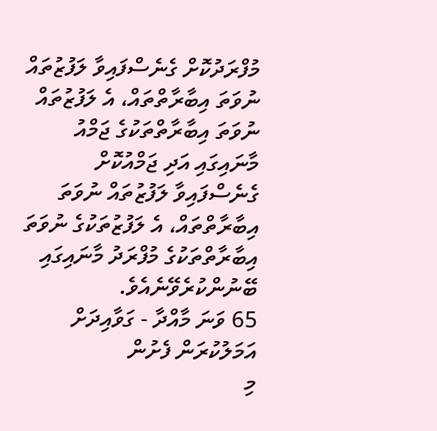މުފްރަދުކޮށް ގެނެސްފައިވާ ލަފުޒުތައް ނުވަތަ އިބާރާތްތައް، އެ ލަފުޒުތައް ނުވަތަ އިބާރާތްތަކުގެ ޖަމްއު މާނައިގައި އަދި ޖަމްއުކޮށް ގެނެސްފައިވާ ލަފުޒުތައް ނުވަތަ އިބާރާތްތައް، އެ ލަފުޒުތަކުގެ ނުވަތަ އިބާރާތްތަކުގެ މުފްރަދު މާނައިގައި ބޭނުންކުރެވޭނެއެވެ.
65 ވަނަ މާއްދާ - ގަވާއިދަށް އަމަލުކުރަން ފެށުން
މި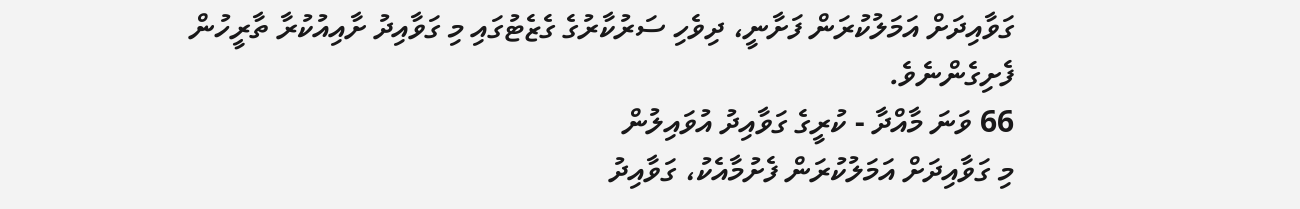ގަވާއިދަށް އަމަލުކުރަން ފަށާނީ، ދިވެހި ސަރުކާރުގެ ގެޒެޓުގައި މި ގަވާއިދު ށާއިއުކުރާ ތާރީހުން ފެށިގެންނެވެ.
66 ވަނަ މާއްދާ - ކުރީގެ ގަވާއިދު އުވައިލުން
މި ގަވާއިދަށް އަމަލުކުރަން ފެށުމާއެކު، ގަވާއިދު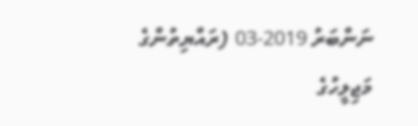ނަންބަރު 2019-03 (ރައްޔިތުންގެ މަޖިލީހުގެ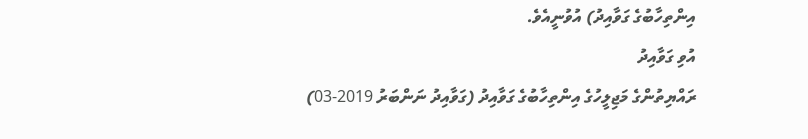އިންތިހާބުގެ ގަވާއިދު) އުވުނީއެވެ.
އުވި ގަވާއިދު
ރައްޔިތުންގެ މަޖިލީހުގެ އިންތިހާބުގެ ގަވާއިދު (ގަވާއިދު ނަންބަރު 2019-03)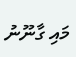މައި ގާނޫނު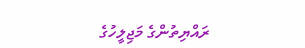ރައްޔިތުންގެ މަޖިލީހުގެ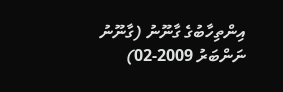އިންތިހާބުގެ ގާނޫނު (ގާނޫނު ނަންބަރު 2009-02)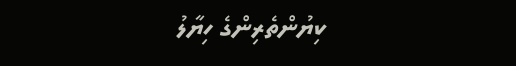ކިޔުންތެރިންގެ ހިޔާލު